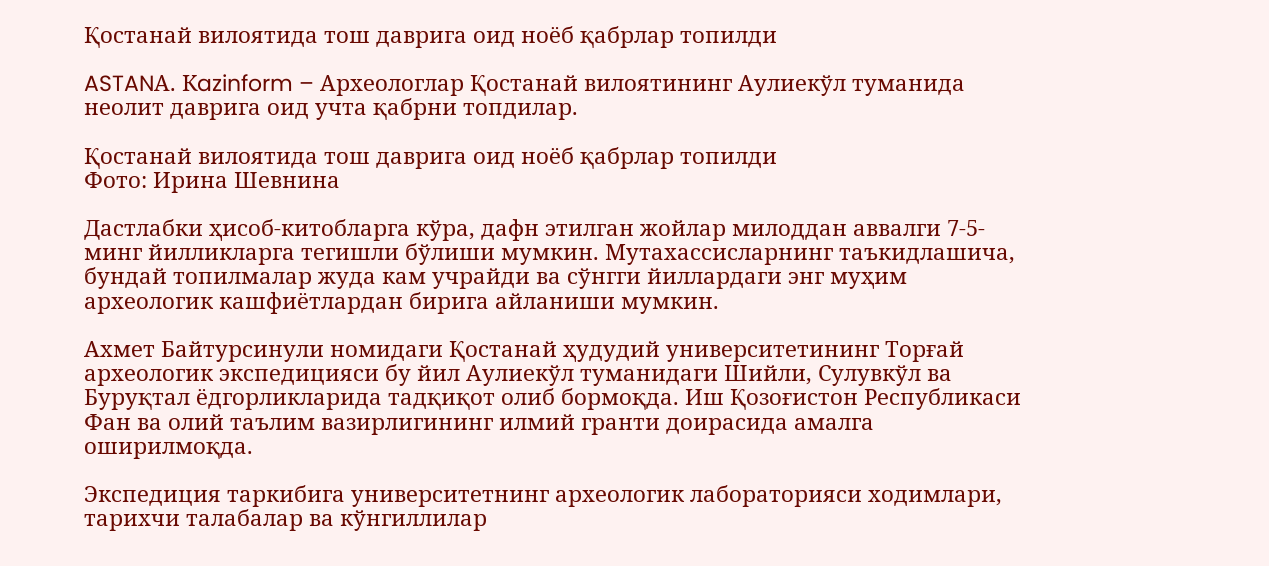Қостанай вилоятида тош даврига оид ноёб қабрлар топилди

ASTANА. Кazinform – Археологлар Қостанай вилоятининг Аулиекўл туманида неолит даврига оид учта қабрни топдилар.

Қостанай вилоятида тош даврига оид ноёб қабрлар топилди
Фото: Ирина Шевнина

Дастлабки ҳисоб-китобларга кўра, дафн этилган жойлар милоддан аввалги 7-5-минг йилликларга тегишли бўлиши мумкин. Мутахассисларнинг таъкидлашича, бундай топилмалар жуда кам учрайди ва сўнгги йиллардаги энг муҳим археологик кашфиётлардан бирига айланиши мумкин.

Ахмет Байтурсинули номидаги Қостанай ҳудудий университетининг Торғай археологик экспедицияси бу йил Аулиекўл туманидаги Шийли, Сулувкўл ва Буруқтал ёдгорликларида тадқиқот олиб бормоқда. Иш Қозоғистон Республикаси Фан ва олий таълим вазирлигининг илмий гранти доирасида амалга оширилмоқда.

Экспедиция таркибига университетнинг археологик лабораторияси ходимлари, тарихчи талабалар ва кўнгиллилар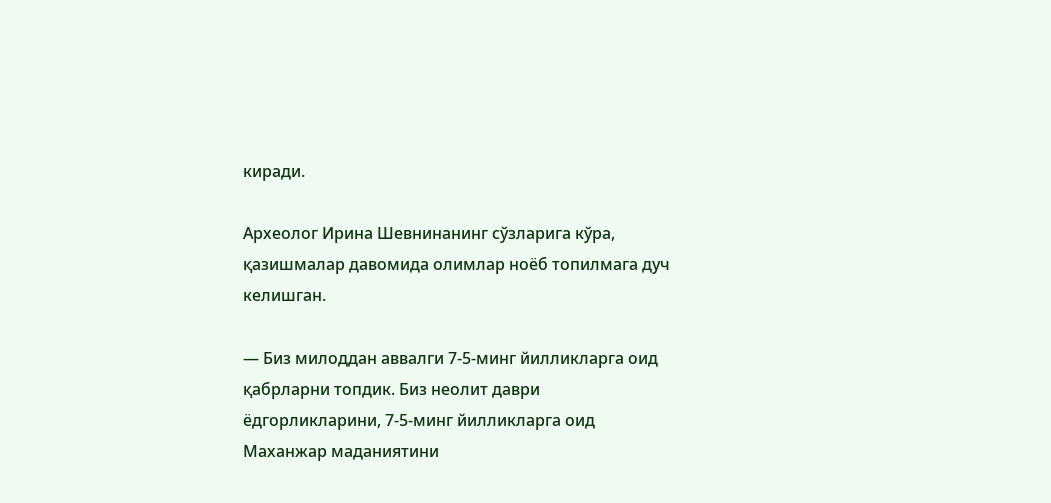киради.

Археолог Ирина Шевнинанинг сўзларига кўра, қазишмалар давомида олимлар ноёб топилмага дуч келишган.

— Биз милоддан аввалги 7-5-минг йилликларга оид қабрларни топдик. Биз неолит даври ёдгорликларини, 7-5-минг йилликларга оид Маханжар маданиятини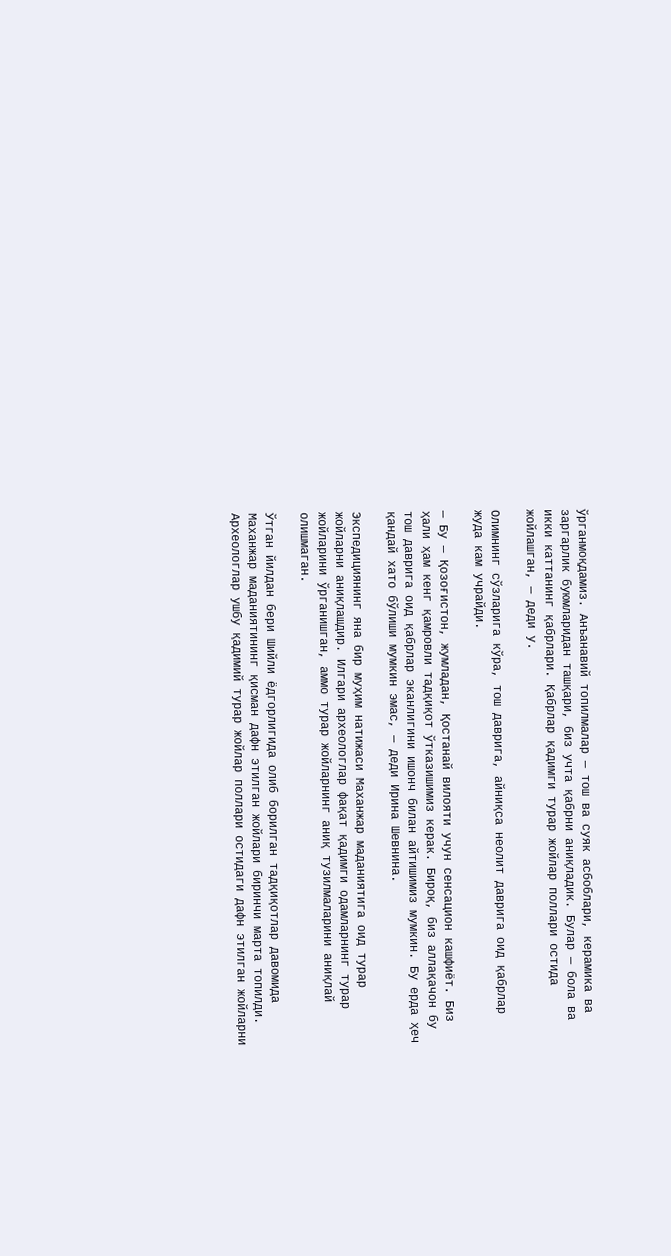ўрганмоқдамиз. Анъанавий топилмалар — тош ва суяк асбоблари, керамика ва заргарлик буюмларидан ташқари, биз учта қабрни аниқладик. Булар — бола ва икки каттанинг қабрлари. Қабрлар қадимги турар жойлар поллари остида жойлашган, — деди у.

Олимнинг сўзларига кўра, тош даврига, айниқса неолит даврига оид қабрлар жуда кам учрайди.

— Бу — Қозоғистон, жумладан, Қостанай вилояти учун сенсацион кашфиёт. Биз ҳали ҳам кенг қамровли тадқиқот ўтказишимиз керак. Бироқ, биз аллақачон бу тош даврига оид қабрлар эканлигини ишонч билан айтишимиз мумкин. Бу ерда ҳеч қандай хато бўлиши мумкин эмас, — деди Ирина Шевнина.

Экспедициянинг яна бир муҳим натижаси Маханжар маданиятига оид турар жойларни аниқлашдир. Илгари археологлар фақат қадимги одамларнинг турар жойларини ўрганишган, аммо турар жойларнинг аниқ тузилмаларини аниқлай олишмаган.

Ўтган йилдан бери Шийли ёдгорлигида олиб борилган тадқиқотлар давомида Маханжар маданиятининг қисман дафн этилган жойлари биринчи марта топилди. Археологлар ушбу қадимий турар жойлар поллари остидаги дафн этилган жойларни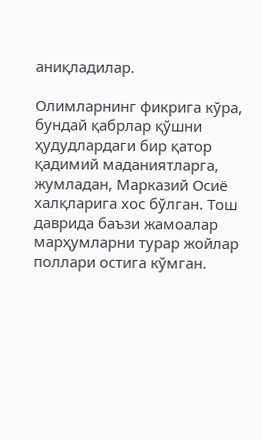аниқладилар.

Олимларнинг фикрига кўра, бундай қабрлар қўшни ҳудудлардаги бир қатор қадимий маданиятларга, жумладан, Марказий Осиё халқларига хос бўлган. Тош даврида баъзи жамоалар марҳумларни турар жойлар поллари остига кўмган.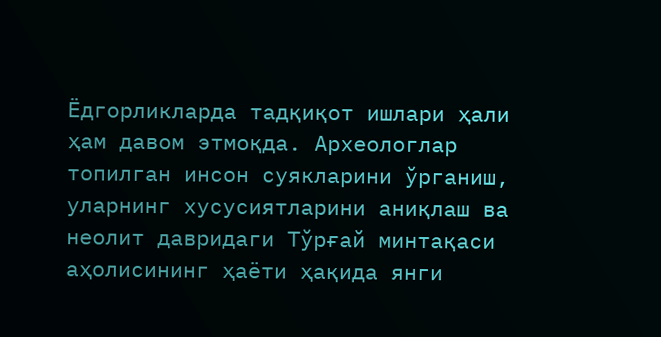Ёдгорликларда тадқиқот ишлари ҳали ҳам давом этмоқда. Археологлар топилган инсон суякларини ўрганиш, уларнинг хусусиятларини аниқлаш ва неолит давридаги Тўрғай минтақаси аҳолисининг ҳаёти ҳақида янги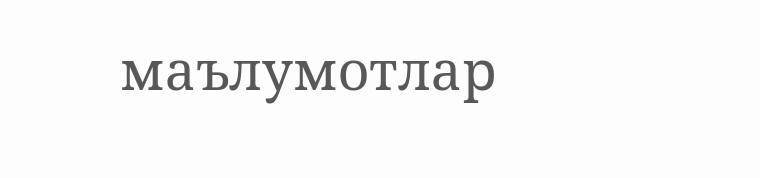маълумотлар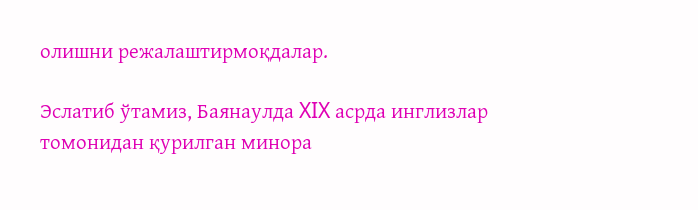олишни режалаштирмоқдалар.

Эслатиб ўтамиз, Баянаулда XIX асрда инглизлар томонидан қурилган минора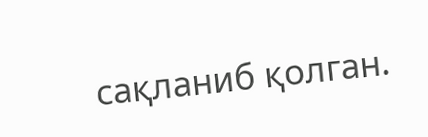сақланиб қолган.